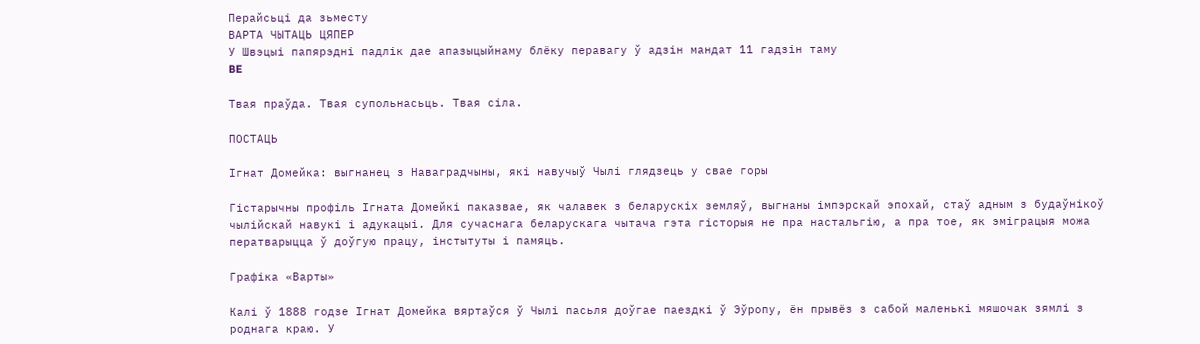Перайсьці да зьместу
ВАРТА ЧЫТАЦЬ ЦЯПЕР
У Швэцыі папярэдні падлік дае апазыцыйнаму блёку перавагу ў адзін мандат 11 гадзін таму
BE

Твая праўда. Твая супольнасьць. Твая сіла.

ПОСТАЦЬ

Ігнат Домейка: выгнанец з Наваградчыны, які навучыў Чылі глядзець у свае горы

Гістарычны профіль Ігната Домейкі паказвае, як чалавек з беларускіх земляў, выгнаны імпэрскай эпохай, стаў адным з будаўнікоў чылійскай навукі і адукацыі. Для сучаснага беларускага чытача гэта гісторыя не пра настальгію, а пра тое, як эміграцыя можа ператварыцца ў доўгую працу, інстытуты і памяць.

Графіка «Варты»

Калі ў 1888 годзе Ігнат Домейка вяртаўся ў Чылі пасьля доўгае паездкі ў Эўропу, ён прывёз з сабой маленькі мяшочак зямлі з роднага краю. У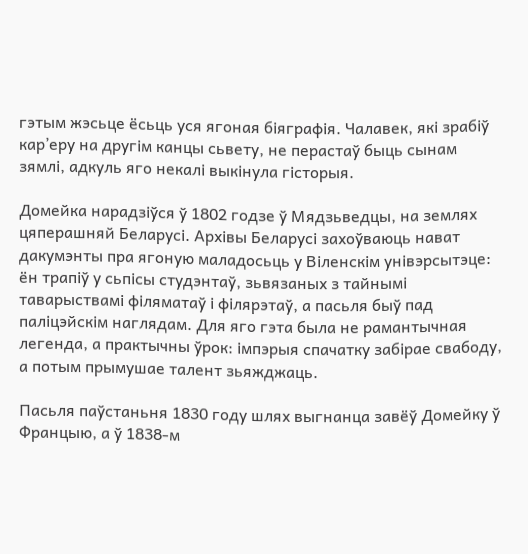гэтым жэсьце ёсьць уся ягоная біяграфія. Чалавек, які зрабіў кар’еру на другім канцы сьвету, не перастаў быць сынам зямлі, адкуль яго некалі выкінула гісторыя.

Домейка нарадзіўся ў 1802 годзе ў Мядзьведцы, на землях цяперашняй Беларусі. Архівы Беларусі захоўваюць нават дакумэнты пра ягоную маладосьць у Віленскім унівэрсытэце: ён трапіў у сьпісы студэнтаў, зьвязаных з тайнымі таварыствамі філяматаў і філярэтаў, а пасьля быў пад паліцэйскім наглядам. Для яго гэта была не рамантычная легенда, а практычны ўрок: імпэрыя спачатку забірае свабоду, а потым прымушае талент зьяжджаць.

Пасьля паўстаньня 1830 году шлях выгнанца завёў Домейку ў Францыю, а ў 1838-м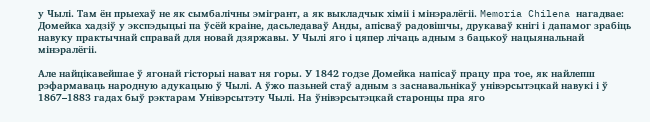у Чылі. Там ён прыехаў не як сымбалічны эмігрант, а як выкладчык хіміі і мінэралёгіі. Memoria Chilena нагадвае: Домейка хадзіў у экспэдыцыі па ўсёй краіне, дасьледаваў Анды, апісваў радовішчы, друкаваў кнігі і дапамог зрабіць навуку практычнай справай для новай дзяржавы. У Чылі яго і цяпер лічаць адным з бацькоў нацыянальнай мінэралёгіі.

Але найцікавейшае ў ягонай гісторыі нават ня горы. У 1842 годзе Домейка напісаў працу пра тое, як найлепш рэфармаваць народную адукацыю ў Чылі. А ўжо пазьней стаў адным з заснавальнікаў унівэрсытэцкай навукі і ў 1867–1883 гадах быў рэктарам Унівэрсытэту Чылі. На ўнівэрсытэцкай старонцы пра яго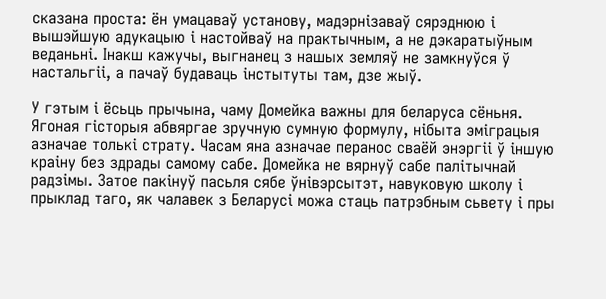сказана проста: ён умацаваў установу, мадэрнізаваў сярэднюю і вышэйшую адукацыю і настойваў на практычным, а не дэкаратыўным веданьні. Інакш кажучы, выгнанец з нашых земляў не замкнуўся ў настальгіі, а пачаў будаваць інстытуты там, дзе жыў.

У гэтым і ёсьць прычына, чаму Домейка важны для беларуса сёньня. Ягоная гісторыя абвяргае зручную сумную формулу, нібыта эміграцыя азначае толькі страту. Часам яна азначае перанос сваёй энэргіі ў іншую краіну без здрады самому сабе. Домейка не вярнуў сабе палітычнай радзімы. Затое пакінуў пасьля сябе ўнівэрсытэт, навуковую школу і прыклад таго, як чалавек з Беларусі можа стаць патрэбным сьвету і пры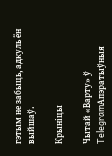гэтым не забыць, адкуль ён выйшаў.

Крыніцы

Чытай «Варту» ў TelegramАпэратыўныя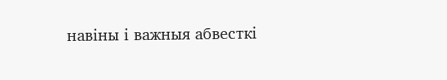навіны і важныя абвесткі